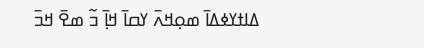ߡߊߙߌߦߡߊ߫ ߘߋ߲ߞߍ߫ ߌߛߊ߫ ߞߊ߲߫ ߏ߬ ߘߐ߫ ߞߏ߫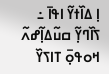ߊ߲ ߡߊ߰ߙߌ߬ ߊߟߊ߫ ߸ ߖߊ߰ߣߌ߲߬ ߛߎ߬ߡߊ߲߬ߝߍ߬ ߞߋߟߋ߲߫ ߠߊߖߌ߰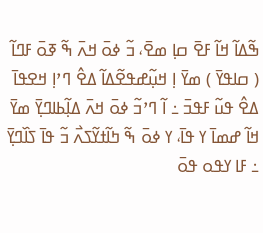ߒ߬ߡߊ߬ ߞߊ߬ ߓߐ߫ ߛߊ߲ ߘߐ߫، ߏ߬ ߦߋ߫ ߞߍ߫ ߒ߬ ߧߋ߫ ߓߣߊ߬ ( ߛߊߟߌ߫ ) ߘߌ߫ ߊ߲ ߞߎ߲߬ߝߟߐ߬ߡߊ߬ ߡߐ߮ ߣߴߊ߲ ߞߐߟߊ߫ ߡߐ߮ ߟߎ߬ ߓߟߏ߫ ߸ ߊ߬ ߣߴߏ߬ ߦߋ߫ ߞߍ߫ ߡߊ߲߬ߕߊߣߌ߲߫ ߘߌ߫ ߞߊ߬ ߝߘߊ߫ ߌ ߟߊ߫، ߌ ߦߋ߫ ߒ߬ ߤߊ߬ߙߌ߬ߖߍ߯ ߏ߬ ߟߊ߫ ߖߊ߰ߣߌ߲߫ ߸ ߓߊ ߌߟߋ ߟߋ߫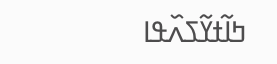ߤߊ߬ߙߌ߬ߖߍ߰ߟߊ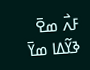ߓߍ߯ ߘߐ߫ ߢߌ߬ߡߊ ߘߌ߫